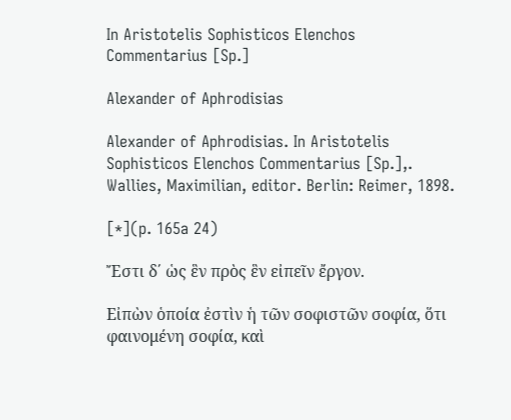In Aristotelis Sophisticos Elenchos Commentarius [Sp.]

Alexander of Aphrodisias

Alexander of Aphrodisias. In Aristotelis Sophisticos Elenchos Commentarius [Sp.],. Wallies, Maximilian, editor. Berlin: Reimer, 1898.

[*](p. 165a 24)

Ἔστι δ΄ ὡς ἓν πρὸς ἓν εἰπεῖν ἔργον.

Εἰπὼν ὁποία ἐστὶν ἡ τῶν σοφιστῶν σοφία, ὅτι φαινομένη σοφία, καὶ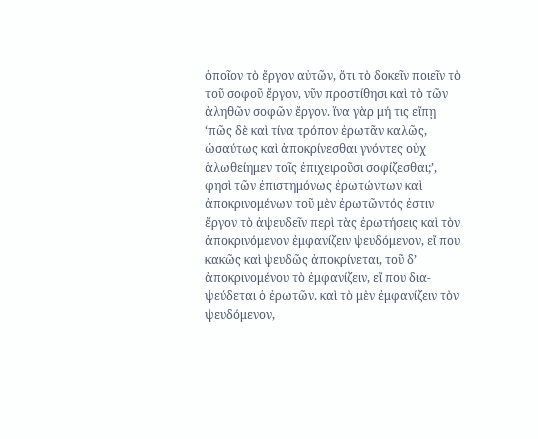ὁποῖον τὸ ἔργον αὐτῶν, ὅτι τὸ δοκεῖν ποιεῖν τὸ τοῦ σοφοῦ ἔργον, νῦν προστίθησι καὶ τὸ τῶν ἀληθῶν σοφῶν ἔργον. ἵνα γὰρ μή τις εἴπῃ ‘πῶς δὲ καὶ τίνα τρόπον ἐρωτᾶν καλῶς, ὡσαύτως καὶ ἀποκρίνεσθαι γνόντες οὐχ ἁλωθείημεν τοῖς ἐπιχειροῦσι σοφίζεσθαι;’, φησὶ τῶν ἐπιστημόνως ἐρωτώντων καὶ ἀποκρινομένων τοῦ μὲν ἐρωτῶντός ἐστιν ἔργον τὸ ἀψευδεῖν περὶ τὰς ἐρωτήσεις καὶ τὸν ἀποκρινόμενον ἐμφανίζειν ψευδόμενον, εἴ που κακῶς καὶ ψευδῶς ἀποκρίνεται, τοῦ δ’ ἀποκρινομένου τὸ ἐμφανίζειν, εἴ που δια- ψεύδεται ὁ ἐρωτῶν. καὶ τὸ μὲν ἐμφανίζειν τὸν ψευδόμενον,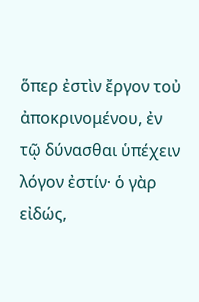ὅπερ ἐστὶν ἔργον τοὐ ἀποκρινομένου, ἐν τῷ δύνασθαι ὑπέχειν λόγον ἐστίν· ὁ γὰρ εἰδώς,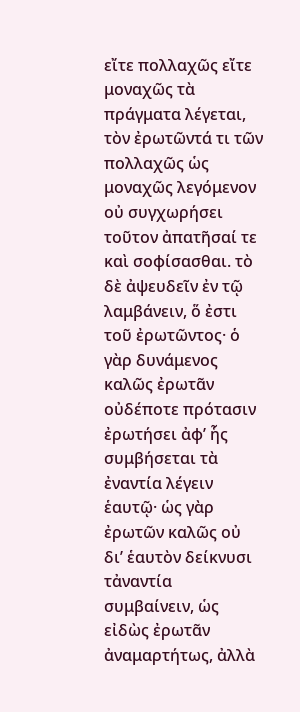εἴτε πολλαχῶς εἴτε μοναχῶς τὰ πράγματα λέγεται, τὸν ἐρωτῶντά τι τῶν πολλαχῶς ὡς μοναχῶς λεγόμενον οὐ συγχωρήσει τοῦτον ἀπατῆσαί τε καὶ σοφίσασθαι. τὸ δὲ ἀψευδεῖν ἐν τῷ λαμβάνειν, ὅ ἐστι τοῦ ἐρωτῶντος· ὁ γὰρ δυνάμενος καλῶς ἐρωτᾶν οὐδέποτε πρότασιν ἐρωτήσει ἀφ’ ἧς συμβήσεται τὰ ἐναντία λέγειν ἑαυτῷ· ὡς γὰρ ἐρωτῶν καλῶς οὐ δι’ ἑαυτὸν δείκνυσι τἀναντία συμβαίνειν, ὡς εἰδὼς ἐρωτᾶν ἀναμαρτήτως, ἀλλὰ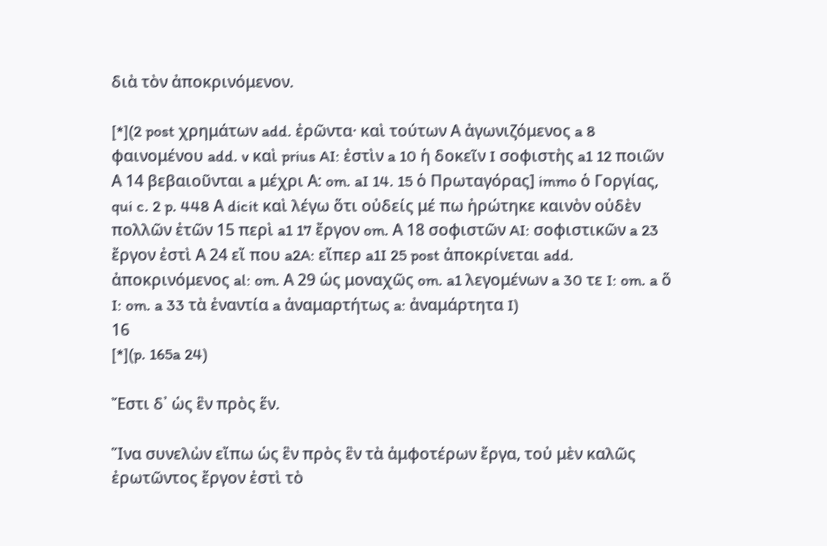διὰ τὸν ἀποκρινόμενον.

[*](2 post χρημάτων add. ἐρῶντα· καὶ τούτων Α ἀγωνιζόμενος a 8 φαινομένου add. v καὶ prius AI: ἐστὶν a 10 ἡ δοκεῖν I σοφιστὴς a1 12 ποιῶν Α 14 βεβαιοῦνται a μέχρι Α: om. aI 14. 15 ὁ Πρωταγόρας] immo ὁ Γοργίας, qui c. 2 p. 448 Α dicit καὶ λέγω ὅτι οὐδείς μέ πω ἠρώτηκε καινὸν οὐδὲν πολλῶν ἐτῶν 15 περὶ a1 17 ἔργον om. Α 18 σοφιστῶν AI: σοφιστικῶν a 23 ἔργον ἐστὶ Α 24 εἴ που a2A: εἴπερ a1I 25 post ἀποκρίνεται add. ἀποκρινόμενος al: om. Α 29 ὡς μοναχῶς om. a1 λεγομένων a 30 τε I: om. a ὅ I: om. a 33 τὰ ἐναντία a ἀναμαρτήτως a: ἀναμάρτητα I)
16
[*](p. 165a 24)

Ἔστι δ᾿ ὡς ἓν πρὸς ἕν.

Ἵνα συνελὼν εἴπω ὡς ἓν πρὸς ἓν τὰ ἀμφοτέρων ἔργα, τοὐ μὲν καλῶς ἐρωτῶντος ἔργον ἐστὶ τὸ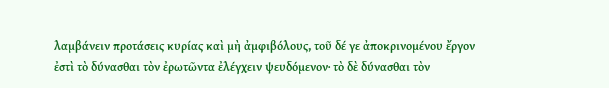λαμβάνειν προτάσεις κυρίας καὶ μὴ ἀμφιβόλους, τοῦ δέ γε ἀποκρινομένου ἔργον ἐστὶ τὸ δύνασθαι τὸν ἐρωτῶντα ἐλέγχειν ψευδόμενον· τὸ δὲ δύνασθαι τὸν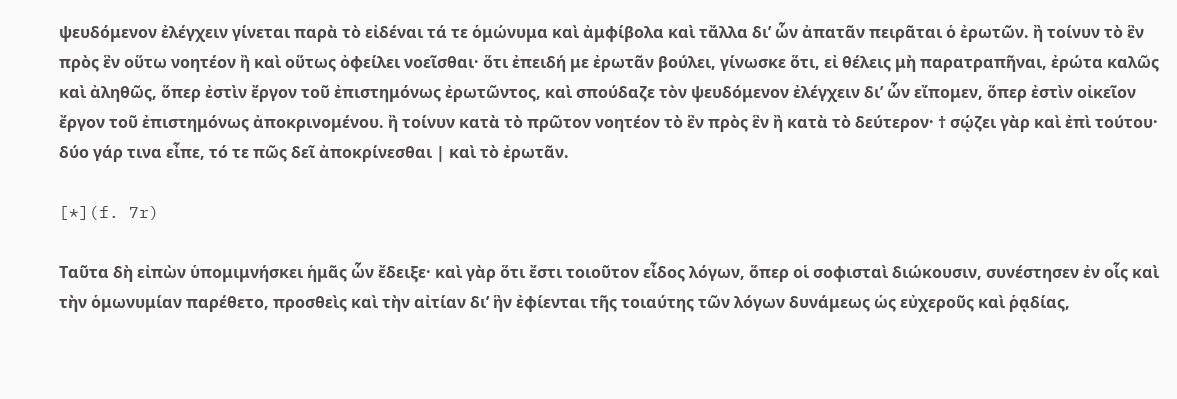ψευδόμενον ἐλέγχειν γίνεται παρὰ τὸ εἰδέναι τά τε ὁμώνυμα καὶ ἀμφίβολα καὶ τἄλλα δι’ ὧν ἀπατᾶν πειρᾶται ὁ ἐρωτῶν. ἢ τοίνυν τὸ ἓν πρὸς ἓν οὕτω νοητέον ἢ καὶ οὕτως ὀφείλει νοεῖσθαι· ὅτι ἐπειδή με ἐρωτᾶν βούλει, γίνωσκε ὅτι, εἰ θέλεις μὴ παρατραπῆναι, ἐρώτα καλῶς καὶ ἀληθῶς, ὅπερ ἐστὶν ἔργον τοῦ ἐπιστημόνως ἐρωτῶντος, καὶ σπούδαζε τὸν ψευδόμενον ἐλέγχειν δι’ ὧν εἴπομεν, ὅπερ ἐστὶν οἰκεῖον ἔργον τοῦ ἐπιστημόνως ἀποκρινομένου. ἢ τοίνυν κατὰ τὸ πρῶτον νοητέον τὸ ἓν πρὸς ἓν ἢ κατὰ τὸ δεύτερον· † σῴζει γὰρ καὶ ἐπὶ τούτου· δύο γάρ τινα εἶπε, τό τε πῶς δεῖ ἀποκρίνεσθαι | καὶ τὸ ἐρωτᾶν.

[*](f. 7r)

Ταῦτα δὴ εἰπὼν ὑπομιμνήσκει ἡμᾶς ὧν ἔδειξε· καὶ γὰρ ὅτι ἔστι τοιοῦτον εἶδος λόγων, ὅπερ οἱ σοφισταὶ διώκουσιν, συνέστησεν ἐν οἷς καὶ τὴν ὁμωνυμίαν παρέθετο, προσθεὶς καὶ τὴν αἰτίαν δι’ ἣν ἐφίενται τῆς τοιαύτης τῶν λόγων δυνάμεως ὡς εὐχεροῦς καὶ ῥᾳδίας,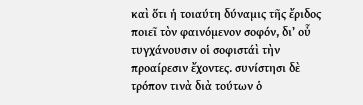καὶ ὅτι ἡ τοιαύτη δύναμις τῆς ἔριδος ποιεῖ τὸν φαινόμενον σοφόν, δι’ οὗ τυγχάνουσιν οἱ σοφιστάὶ τὴν προαίρεσιν ἔχοντες. συνίστησι δὲ τρόπον τινὰ διὰ τούτων ὁ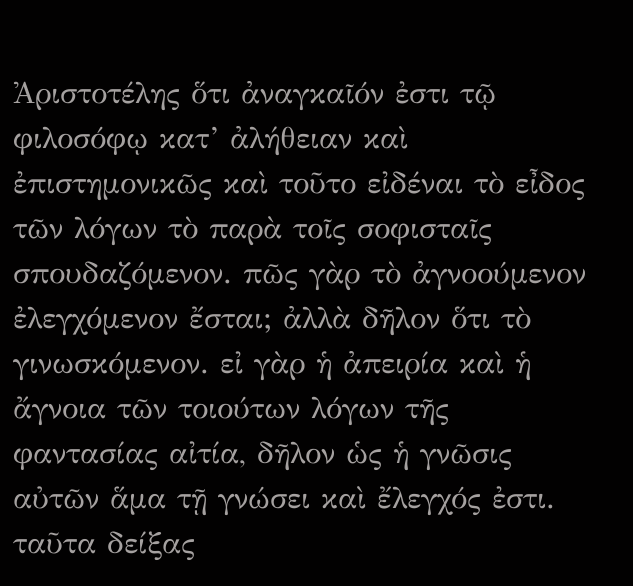Ἀριστοτέλης ὅτι ἀναγκαῖόν ἐστι τῷ φιλοσόφῳ κατ’ ἀλήθειαν καὶ ἐπιστημονικῶς καὶ τοῦτο εἰδέναι τὸ εἶδος τῶν λόγων τὸ παρὰ τοῖς σοφισταῖς σπουδαζόμενον. πῶς γὰρ τὸ ἀγνοούμενον ἐλεγχόμενον ἔσται; ἀλλὰ δῆλον ὅτι τὸ γινωσκόμενον. εἰ γὰρ ἡ ἀπειρία καὶ ἡ ἄγνοια τῶν τοιούτων λόγων τῆς φαντασίας αἰτία, δῆλον ὡς ἡ γνῶσις αὐτῶν ἅμα τῇ γνώσει καὶ ἔλεγχός ἐστι. ταῦτα δείξας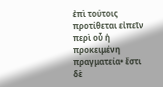ἐπὶ τούτοις προτίθεται εἰπεῖν περὶ οὗ ἡ προκειμένη πραγματεία• ἔστι δὲ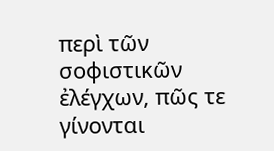περὶ τῶν σοφιστικῶν ἐλέγχων, πῶς τε γίνονται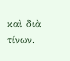καὶ διὰ τίνων.